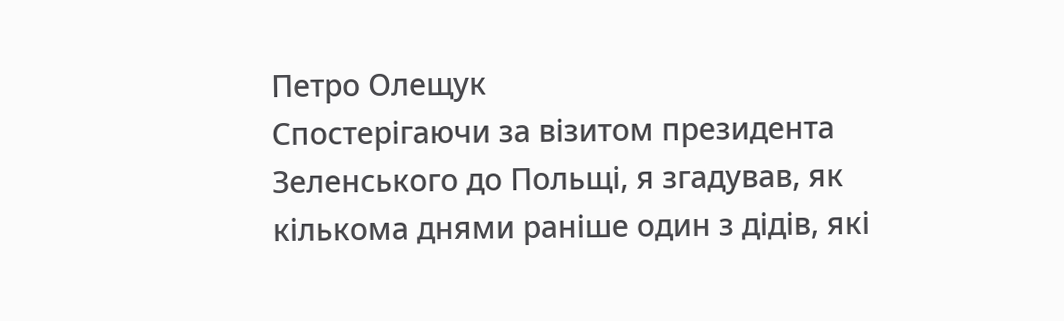Петро Олещук
Спостерігаючи за візитом президента Зеленського до Польщі, я згадував, як кількома днями раніше один з дідів, які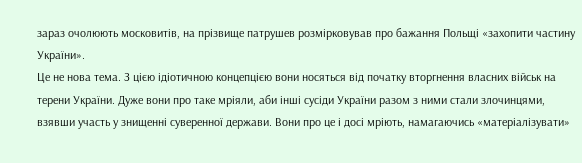зараз очолюють московитів, на прізвище патрушев розмірковував про бажання Польщі «захопити частину України».
Це не нова тема. З цією ідіотичною концепцією вони носяться від початку вторгнення власних військ на терени України. Дуже вони про таке мріяли, аби інші сусіди України разом з ними стали злочинцями, взявши участь у знищенні суверенної держави. Вони про це і досі мріють, намагаючись «матеріалізувати»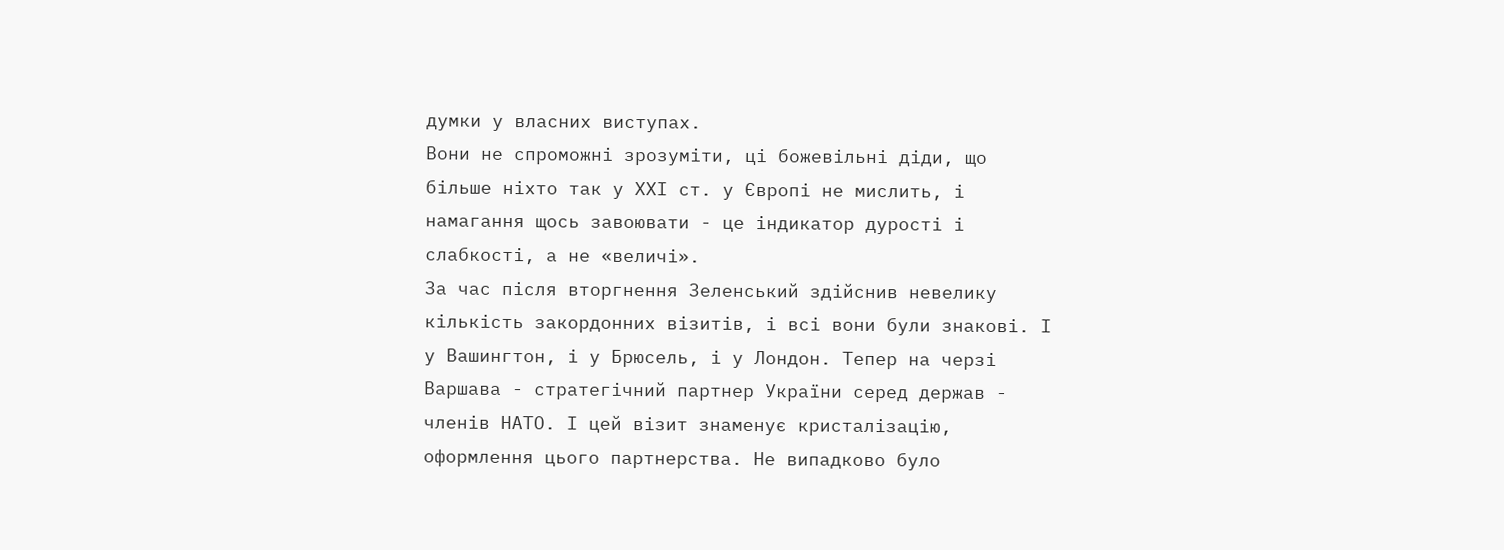думки у власних виступах.
Вони не спроможні зрозуміти, ці божевільні діди, що більше ніхто так у ХХІ ст. у Європі не мислить, і намагання щось завоювати - це індикатор дурості і слабкості, а не «величі».
За час після вторгнення Зеленський здійснив невелику кількість закордонних візитів, і всі вони були знакові. І у Вашингтон, і у Брюсель, і у Лондон. Тепер на черзі Варшава - стратегічний партнер України серед держав - членів НАТО. І цей візит знаменує кристалізацію, оформлення цього партнерства. Не випадково було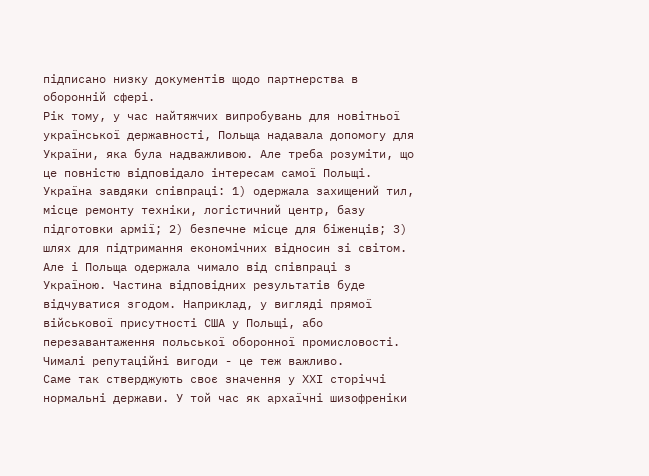підписано низку документів щодо партнерства в оборонній сфері.
Рік тому, у час найтяжчих випробувань для новітньої української державності, Польща надавала допомогу для України, яка була надважливою. Але треба розуміти, що це повністю відповідало інтересам самої Польщі.
Україна завдяки співпраці: 1) одержала захищений тил, місце ремонту техніки, логістичний центр, базу підготовки армії; 2) безпечне місце для біженців; 3) шлях для підтримання економічних відносин зі світом.
Але і Польща одержала чимало від співпраці з Україною. Частина відповідних результатів буде відчуватися згодом. Наприклад, у вигляді прямої військової присутності США у Польщі, або перезавантаження польської оборонної промисловості. Чималі репутаційні вигоди - це теж важливо.
Саме так стверджують своє значення у ХХІ сторіччі нормальні держави. У той час як архаїчні шизофреніки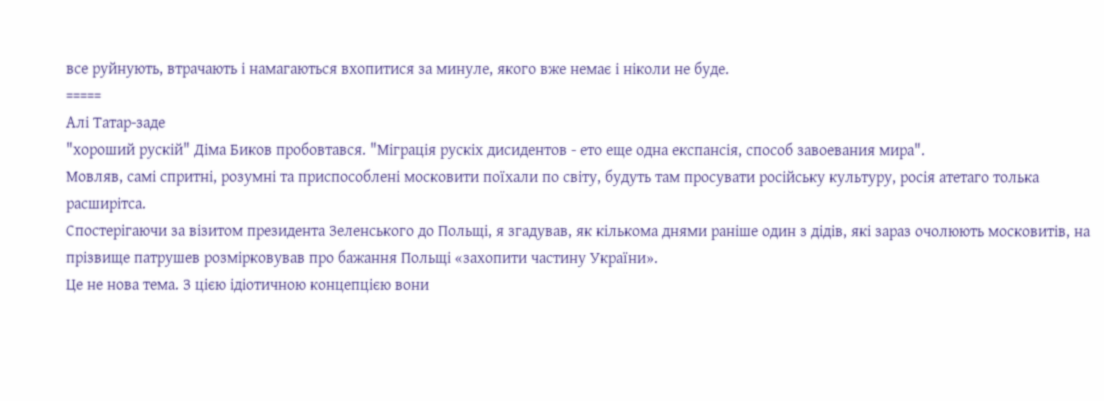все руйнують, втрачають і намагаються вхопитися за минуле, якого вже немає і ніколи не буде.
=====
Алі Татар-заде
"хороший рускій" Діма Биков пробовтався. "Міграція рускіх дисидентов - ето еще одна експансія, способ завоевания мира".
Мовляв, самі спритні, розумні та приспособлені московити поїхали по світу, будуть там просувати російську культуру, росія атетаго толька расширітса.
Спостерігаючи за візитом президента Зеленського до Польщі, я згадував, як кількома днями раніше один з дідів, які зараз очолюють московитів, на прізвище патрушев розмірковував про бажання Польщі «захопити частину України».
Це не нова тема. З цією ідіотичною концепцією вони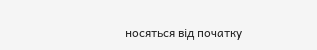носяться від початку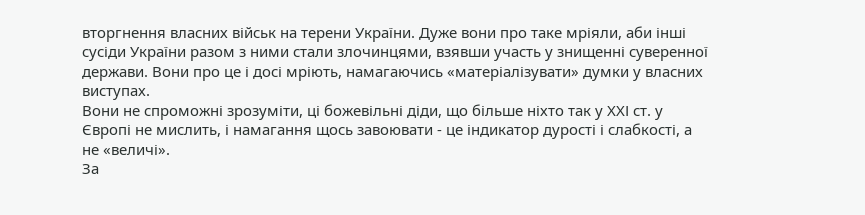вторгнення власних військ на терени України. Дуже вони про таке мріяли, аби інші сусіди України разом з ними стали злочинцями, взявши участь у знищенні суверенної держави. Вони про це і досі мріють, намагаючись «матеріалізувати» думки у власних виступах.
Вони не спроможні зрозуміти, ці божевільні діди, що більше ніхто так у ХХІ ст. у Європі не мислить, і намагання щось завоювати - це індикатор дурості і слабкості, а не «величі».
За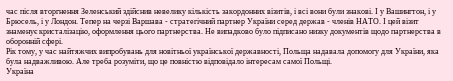час після вторгнення Зеленський здійснив невелику кількість закордонних візитів, і всі вони були знакові. І у Вашингтон, і у Брюсель, і у Лондон. Тепер на черзі Варшава - стратегічний партнер України серед держав - членів НАТО. І цей візит знаменує кристалізацію, оформлення цього партнерства. Не випадково було підписано низку документів щодо партнерства в оборонній сфері.
Рік тому, у час найтяжчих випробувань для новітньої української державності, Польща надавала допомогу для України, яка була надважливою. Але треба розуміти, що це повністю відповідало інтересам самої Польщі.
Україна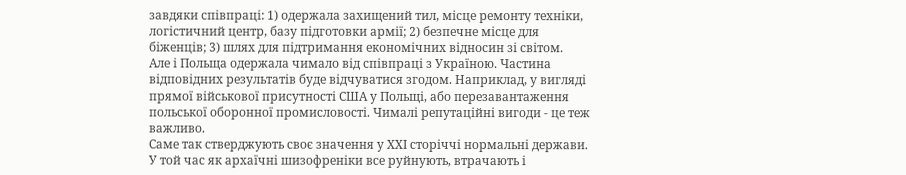завдяки співпраці: 1) одержала захищений тил, місце ремонту техніки, логістичний центр, базу підготовки армії; 2) безпечне місце для біженців; 3) шлях для підтримання економічних відносин зі світом.
Але і Польща одержала чимало від співпраці з Україною. Частина відповідних результатів буде відчуватися згодом. Наприклад, у вигляді прямої військової присутності США у Польщі, або перезавантаження польської оборонної промисловості. Чималі репутаційні вигоди - це теж важливо.
Саме так стверджують своє значення у ХХІ сторіччі нормальні держави. У той час як архаїчні шизофреніки все руйнують, втрачають і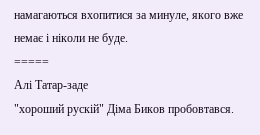намагаються вхопитися за минуле, якого вже немає і ніколи не буде.
=====
Алі Татар-заде
"хороший рускій" Діма Биков пробовтався.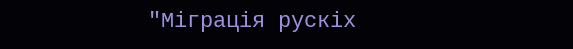"Міграція рускіх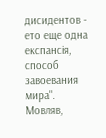дисидентов - ето еще одна експансія, способ завоевания мира".
Мовляв,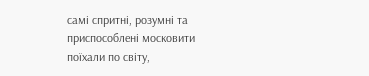самі спритні, розумні та приспособлені московити поїхали по світу,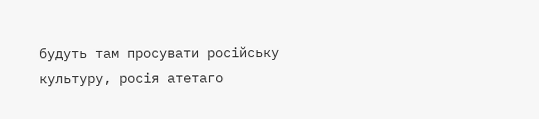будуть там просувати російську культуру, росія атетаго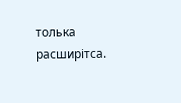толька расширітса.